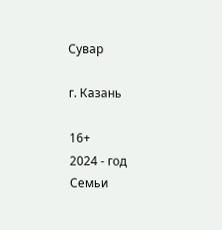Сувар

г. Казань

16+
2024 - год Семьи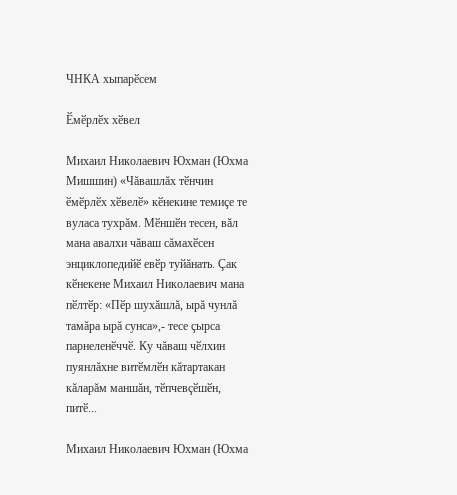ЧНКА хыпарӗсем

Ӗмӗрлӗх хӗвел

Михаил Николаевич Юхман (Юхма Мишшин) «Чăвашлăх тӗнчин ӗмӗрлӗх хӗвелӗ» кӗнекине темиçе те вуласа тухрăм. Мӗншӗн тесен, вăл мана авалхи чăваш сăмахӗсен энциклопедийӗ евӗр туйăнать. Çак кӗнекене Михаил Николаевич мана пӗлтӗр: «Пӗр шухăшлă, ырă чунлă тамăра ырă сунса»,- тесе çырса парнеленӗччӗ. Ку чăваш чӗлхин пуянлăхне витӗмлӗн кăтартакан кăларăм маншăн, тӗпчевçӗшӗн, питӗ...

Михаил Николаевич Юхман (Юхма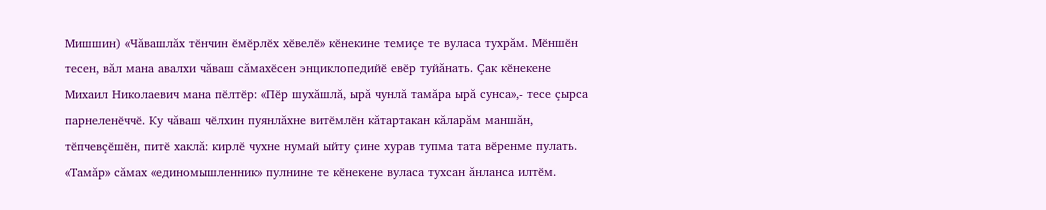Мишшин) «Чăвашлăх тӗнчин ӗмӗрлӗх хӗвелӗ» кӗнекине темиçе те вуласа тухрăм. Мӗншӗн тесен, вăл мана авалхи чăваш сăмахӗсен энциклопедийӗ евӗр туйăнать. Çак кӗнекене Михаил Николаевич мана пӗлтӗр: «Пӗр шухăшлă, ырă чунлă тамăра ырă сунса»,- тесе çырса парнеленӗччӗ. Ку чăваш чӗлхин пуянлăхне витӗмлӗн кăтартакан кăларăм маншăн, тӗпчевçӗшӗн, питӗ хаклă: кирлӗ чухне нумай ыйту çине хурав тупма тата вӗренме пулать. «Тамăр» сăмах «единомышленник» пулнине те кӗнекене вуласа тухсан ăнланса илтӗм.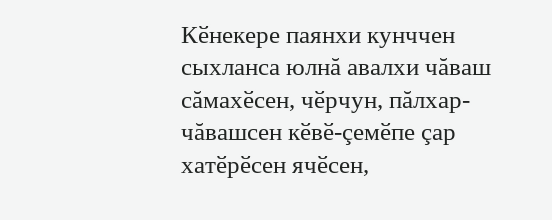Кӗнекере паянхи кунччен сыхланса юлнă авалхи чăваш сăмахӗсен, чӗрчун, пăлхар-чăвашсен кӗвӗ-çемӗпе çар хатӗрӗсен ячӗсен,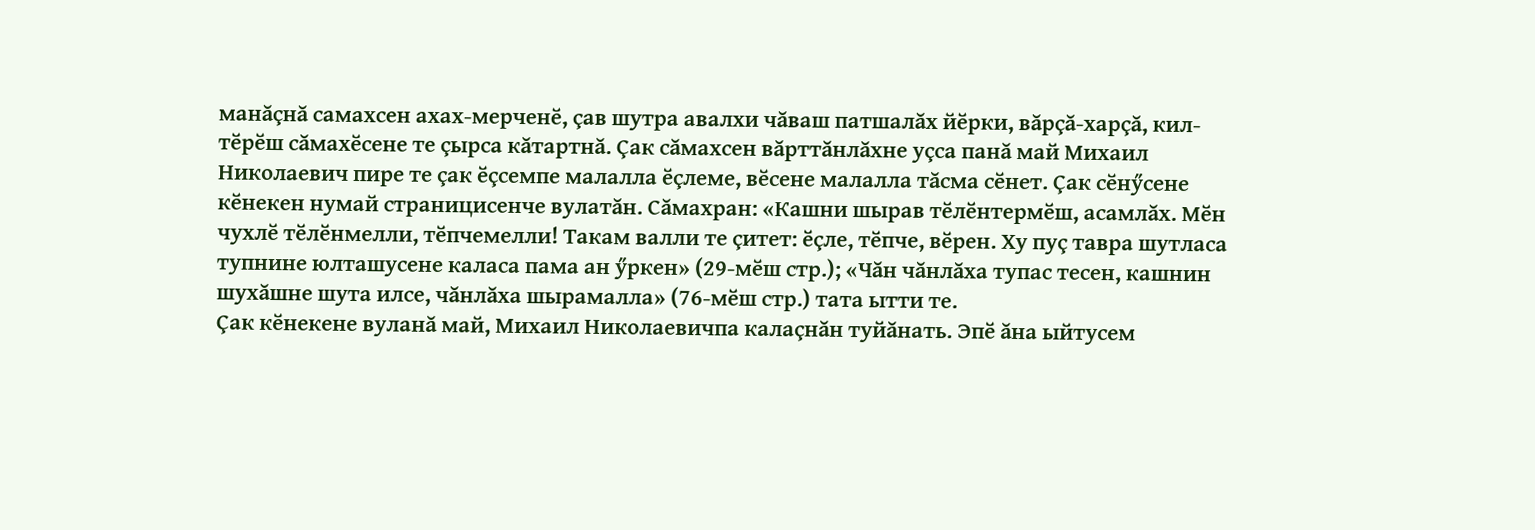манăçнă самахсен ахах-мерченӗ, çав шутра авалхи чăваш патшалăх йӗрки, вăрçă-харçă, кил-тӗрӗш сăмахӗсене те çырса кăтартнă. Çак сăмахсен вăрттăнлăхне уçса панă май Михаил Николаевич пире те çак ӗçсемпе малалла ӗçлеме, вӗсене малалла тăсма сӗнет. Çак сӗнӳсене кӗнекен нумай страницисенче вулатăн. Сăмахран: «Кашни шырав тӗлӗнтермӗш, асамлăх. Мӗн чухлӗ тӗлӗнмелли, тӗпчемелли! Такам валли те çитет: ӗçле, тӗпче, вӗрен. Ху пуç тавра шутласа тупнине юлташусене каласа пама ан ӳркен» (29-мӗш стр.); «Чăн чăнлăха тупас тесен, кашнин шухăшне шута илсе, чăнлăха шырамалла» (76-мӗш стр.) тата ытти те.
Çак кӗнекене вуланă май, Михаил Николаевичпа калаçнăн туйăнать. Эпӗ ăна ыйтусем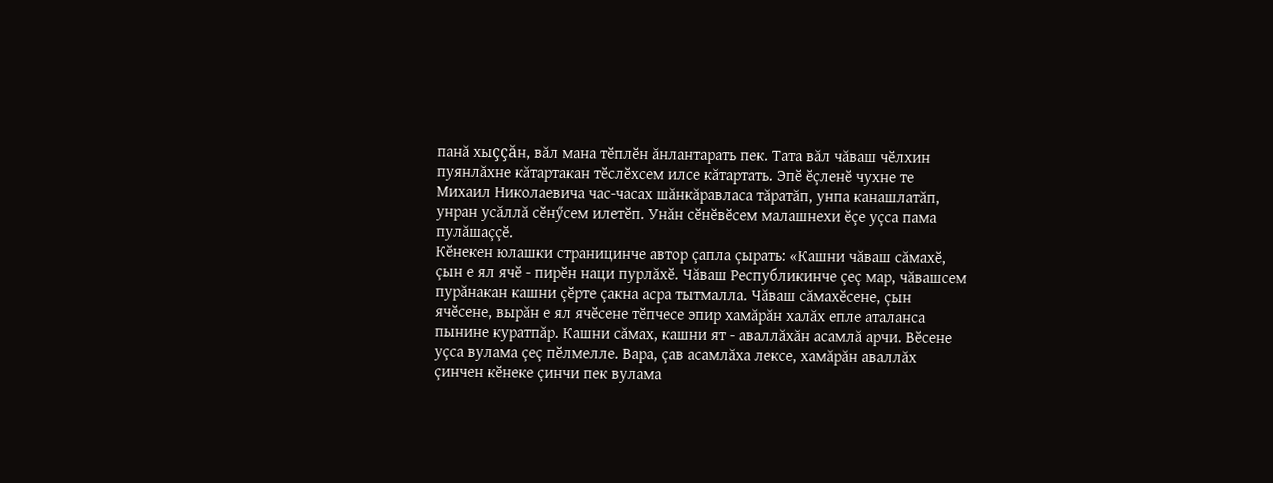панă хыççăн, вăл мана тӗплӗн ăнлантарать пек. Тата вăл чăваш чӗлхин пуянлăхне кăтартакан тӗслӗхсем илсе кăтартать. Эпӗ ӗçленӗ чухне те Михаил Николаевича час-часах шăнкăравласа тăратăп, унпа канашлатăп, унран усăллă сӗнӳсем илетӗп. Унăн сӗнӗвӗсем малашнехи ӗçе уçса пама пулăшаççӗ.
Кӗнекен юлашки страницинче автор çапла çырать: «Кашни чăваш сăмахӗ, çын е ял ячӗ - пирӗн наци пурлăхӗ. Чăваш Республикинче çеç мар, чăвашсем пурăнакан кашни çӗрте çакна асра тытмалла. Чăваш сăмахӗсене, çын ячӗсене, вырăн е ял ячӗсене тӗпчесе эпир хамăрăн халăх епле аталанса пынине куратпăр. Кашни сăмах, кашни ят - аваллăхăн асамлă арчи. Вӗсене уçса вулама çеç пӗлмелле. Вара, çав асамлăха лексе, хамăрăн аваллăх çинчен кӗнеке çинчи пек вулама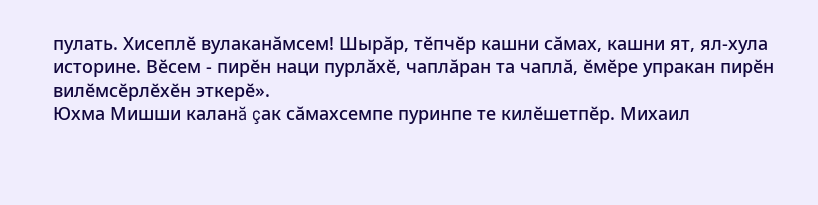пулать. Хисеплӗ вулаканăмсем! Шырăр, тӗпчӗр кашни сăмах, кашни ят, ял-хула историне. Вӗсем - пирӗн наци пурлăхӗ, чаплăран та чаплă, ӗмӗре упракан пирӗн вилӗмсӗрлӗхӗн эткерӗ».
Юхма Мишши каланă çак сăмахсемпе пуринпе те килӗшетпӗр. Михаил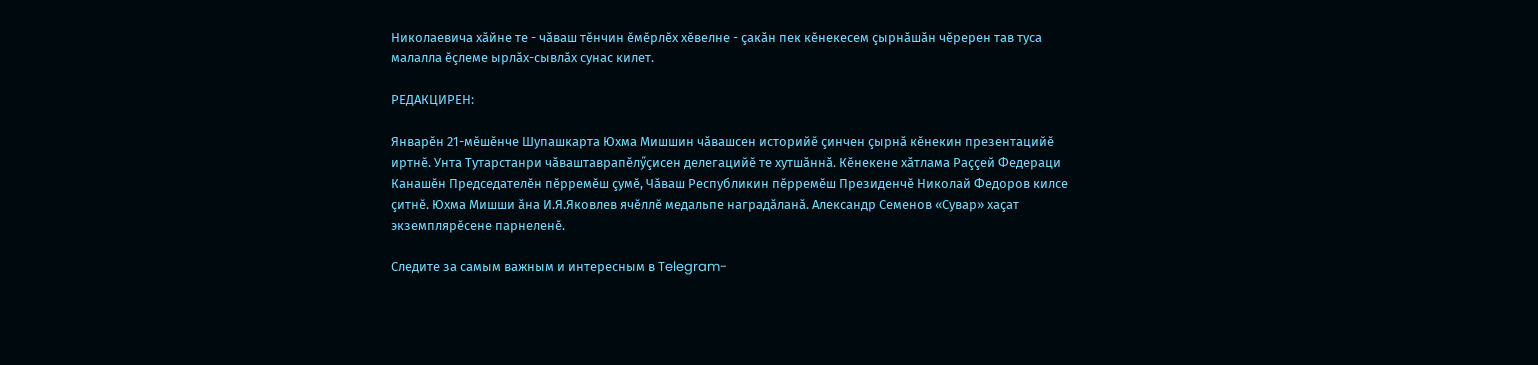Николаевича хăйне те - чăваш тӗнчин ӗмӗрлӗх хӗвелне - çакăн пек кӗнекесем çырнăшăн чӗререн тав туса малалла ӗçлеме ырлăх-сывлăх сунас килет.

РЕДАКЦИРЕН:

Январӗн 21-мӗшӗнче Шупашкарта Юхма Мишшин чăвашсен историйӗ çинчен çырнă кӗнекин презентацийӗ иртнӗ. Унта Тутарстанри чăваштаврапӗлӳçисен делегацийӗ те хутшăннă. Кӗнекене хăтлама Раççей Федераци Канашӗн Председателӗн пӗрремӗш çумӗ, Чăваш Республикин пӗрремӗш Президенчӗ Николай Федоров килсе çитнӗ. Юхма Мишши ăна И.Я.Яковлев ячӗллӗ медальпе наградăланă. Александр Семенов «Сувар» хаçат экземплярӗсене парнеленӗ.

Следите за самым важным и интересным в Telegram-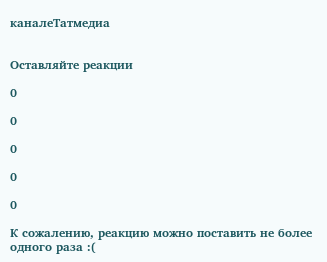каналеТатмедиа


Оставляйте реакции

0

0

0

0

0

К сожалению, реакцию можно поставить не более одного раза :(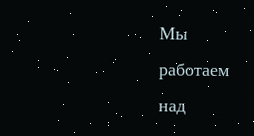Мы работаем над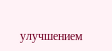улучшением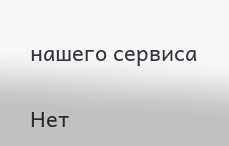нашего сервиса

Нет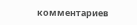комментариев